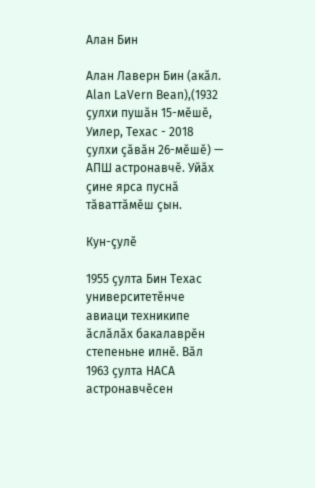Алан Бин

Алан Лаверн Бин (акăл. Alan LaVern Bean),(1932 ҫулхи пушӑн 15-мӗшӗ, Уилер, Техас - 2018 ҫулхи ҫӑвӑн 26-мӗшӗ) — АПШ астронавчӗ. Уйӑх ҫине ярса пуснӑ тӑваттӑмӗш ҫын.

Кун-çулĕ

1955 ҫулта Бин Техас университетӗнче авиаци техникипе ӑслӑлӑх бакалаврӗн степеньне илнӗ. Вӑл 1963 ҫулта НАСА астронавчӗсен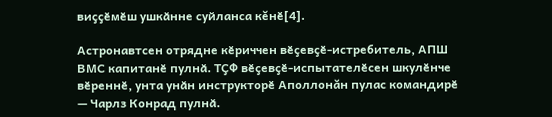виҫҫӗмӗш ушкӑнне суйланса кĕнӗ[4].

Астронавтсен отрядне кӗриччен вӗҫевҫӗ-истребитель, АПШ ВМС капитанӗ пулнӑ. ТҪФ вӗҫевҫӗ-испытателӗсен шкулӗнче вӗреннӗ, унта унӑн инструкторӗ Аполлонăн пулас командирӗ — Чарлз Конрад пулнӑ.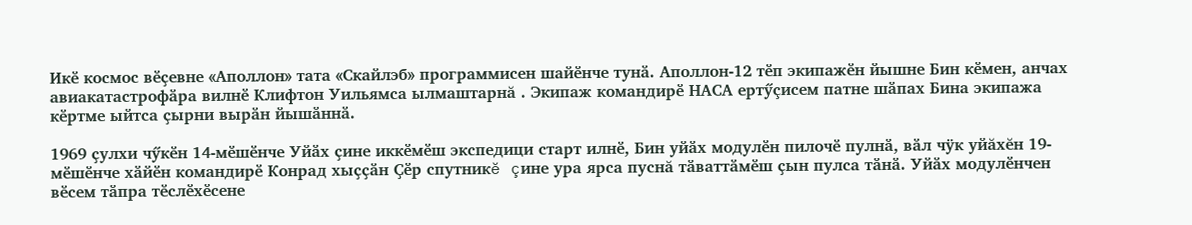Икӗ космос вӗҫевне «Аполлон» тата «Скайлэб» программисен шайӗнче тунӑ. Аполлон-12 тӗп экипажӗн йышне Бин кӗмен, анчах авиакатастрофӑра вилнӗ Клифтон Уильямса ылмаштарнă . Экипаж командирӗ НАСА ертӳçисем патне шӑпах Бина экипажа кӗртме ыйтса ҫырни вырӑн йышӑннӑ.

1969 ҫулхи чӳкӗн 14-мӗшӗнче Уйӑх ҫине иккӗмӗш экспедици старт илнӗ, Бин уйӑх модулӗн пилочӗ пулнӑ, вӑл чÿк уйăхĕн 19-мӗшӗнче хӑйӗн командирӗ Конрад хыҫҫӑн Ҫӗр спутникĕ çине ура ярса пуснă тӑваттӑмӗш ҫын пулса тӑнӑ. Уйӑх модулӗнчен вӗсем тӑпра тӗслӗхӗсене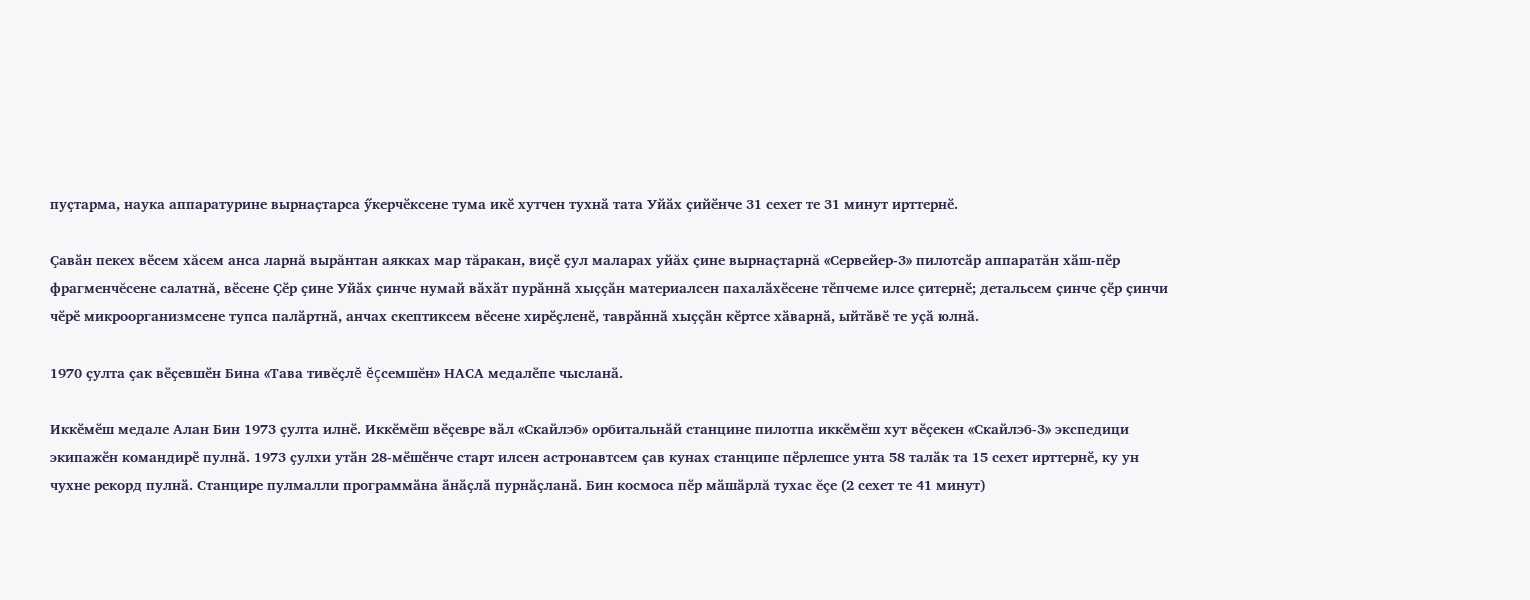пуҫтарма, наука аппаратурине вырнаҫтарса ӳкерчӗксене тума икӗ хутчен тухнӑ тата Уйӑх ҫийӗнче 31 сехет те 31 минут ирттернӗ.

Ҫавӑн пекех вӗсем хăсем анса ларнă вырăнтан аякках мар тăракан, виҫӗ ҫул маларах уйăх çине вырнаçтарнă «Сервейер-3» пилотсӑр аппаратăн хӑш-пӗр фрагменчĕсене салатнă, вӗсене Ҫӗр ҫине Уйӑх ҫинче нумай вӑхӑт пурӑннӑ хыҫҫӑн материалсен пахалӑхӗсене тӗпчеме илсе ҫитернӗ; детальсем ҫинче ҫӗр ҫинчи чӗрӗ микроорганизмсене тупса палӑртнӑ, анчах скептиксем вӗсене хирӗҫленӗ, таврӑннӑ хыҫҫӑн кӗртсе хӑварнӑ, ыйтӑвӗ те уҫӑ юлнӑ.

1970 ҫулта ҫак вӗҫевшӗн Бина «Тава тивĕçлĕ ĕçсемшĕн» НАСА медалӗпе чысланӑ.

Иккӗмӗш медале Алан Бин 1973 ҫулта илнӗ. Иккӗмӗш вӗҫевре вӑл «Скайлэб» орбитальнӑй станцине пилотпа иккӗмӗш хут вӗҫекен «Скайлэб-3» экспедици экипажӗн командирӗ пулнӑ. 1973 ҫулхи утӑн 28-мӗшӗнче старт илсен астронавтсем ҫав кунах станципе пӗрлешсе унта 58 талӑк та 15 сехет ирттернӗ, ку ун чухне рекорд пулнӑ. Станцире пулмалли программӑна ӑнӑҫлӑ пурнӑҫланӑ. Бин космоса пӗр мӑшӑрлă тухас ĕçе (2 сехет те 41 минут)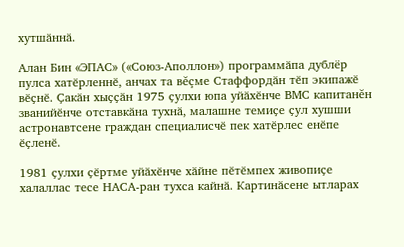хутшӑннӑ.

Алан Бин «ЭПАС» («Союз-Аполлон») программӑпа дублёр пулса хатӗрленнӗ, анчах та вĕçме Стаффордӑн тӗп экипажӗ вӗҫнӗ. Ҫакӑн хыҫҫӑн 1975 ҫулхи юпа уйӑхӗнче ВМС капитанĕн званийӗнче отставкӑна тухнӑ, малашне темиҫе ҫул хушши астронавтсене граждан специалисчӗ пек хатӗрлес енӗпе ӗҫленӗ.

1981 ҫулхи ҫӗртме уйӑхӗнче хӑйне пӗтӗмпех живопиҫе халаллас тесе НАСА-ран тухса кайнӑ. Картинӑсене ытларах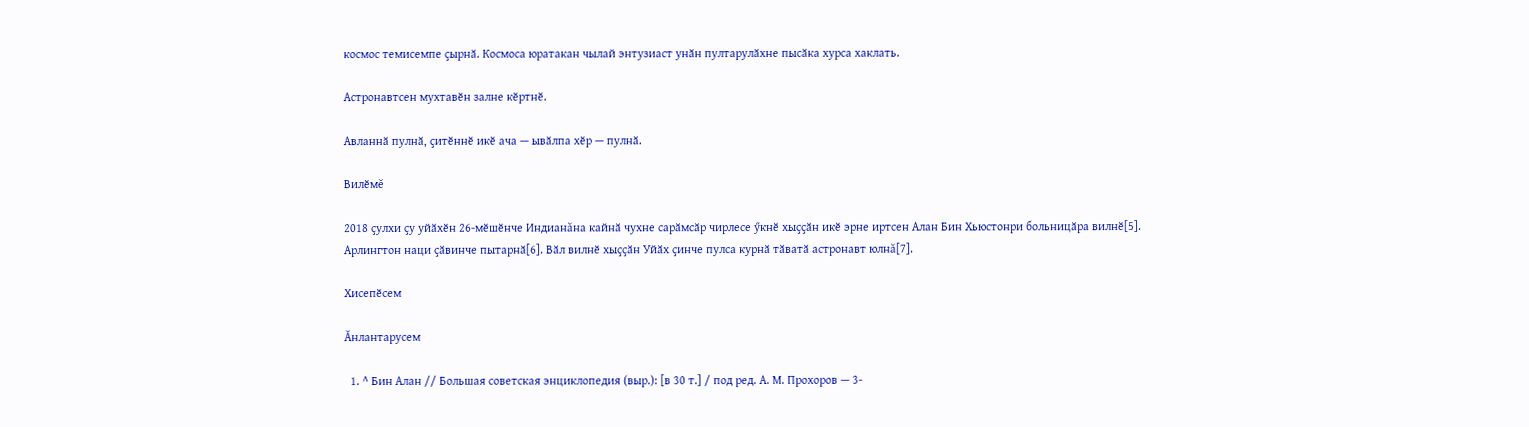космос темисемпе ҫырнӑ. Космоса юратакан чылай энтузиаст унӑн пултарулӑхне пысӑка хурса хаклать.

Астронавтсен мухтавӗн залне кӗртнӗ.

Авланнӑ пулнӑ, ҫитӗннӗ икӗ ача — ывӑлпа хӗр — пулнӑ.

Вилӗмĕ

2018 ҫулхи ҫу уйӑхӗн 26-мӗшӗнче Индианăна кайнӑ чухне сарӑмсӑр чирлесе ӳкнӗ хыҫҫӑн икӗ эрне иртсен Алан Бин Хьюстонри больницӑра вилнӗ[5]. Арлингтон наци ҫӑвинче пытарнӑ[6]. Вӑл вилнӗ хыҫҫӑн Уйӑх ҫинче пулса курнӑ тӑватӑ астронавт юлнă[7].

Хисепӗсем

Ăнлантарусем

  1. ^ Бин Алан // Большая советская энциклопедия (выр.): [в 30 т.] / под ред. А. М. Прохоров — 3-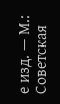е изд. — М.: Советская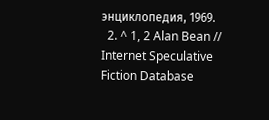энциклопедия, 1969.
  2. ^ 1, 2 Alan Bean // Internet Speculative Fiction Database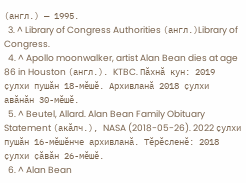(англ.) — 1995.
  3. ^ Library of Congress Authorities (англ.)Library of Congress.
  4. ^ Apollo moonwalker, artist Alan Bean dies at age 86 in Houston (англ.). KTBC. Пӑхнӑ кун: 2019 ҫулхи пушӑн 18-мӗшӗ. Архивланӑ 2018 ҫулхи авӑнӑн 30-мӗшӗ.
  5. ^ Beutel, Allard. Alan Bean Family Obituary Statement (акăлч.), NASA (2018-05-26). 2022 ҫулхи пушӑн 16-мӗшӗнче архивланӑ. Тӗрӗсленӗ: 2018 ҫулхи ҫӑвӑн 26-мӗшӗ.
  6. ^ Alan Bean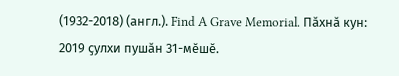(1932-2018) (англ.). Find A Grave Memorial. Пӑхнӑ кун: 2019 ҫулхи пушӑн 31-мӗшӗ.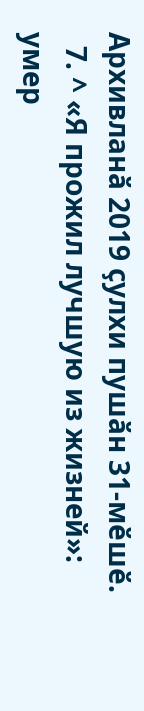Архивланӑ 2019 ҫулхи пушӑн 31-мӗшӗ.
  7. ^ «Я прожил лучшую из жизней»: умер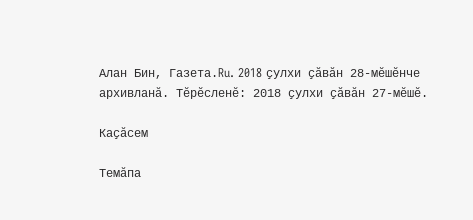Алан Бин, Газета.Ru. 2018 ҫулхи ҫӑвӑн 28-мӗшӗнче архивланӑ. Тӗрӗсленӗ: 2018 ҫулхи ҫӑвӑн 27-мӗшӗ.

Каҫӑсем

Темӑпа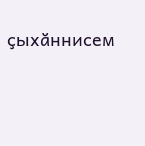ҫыхӑннисем